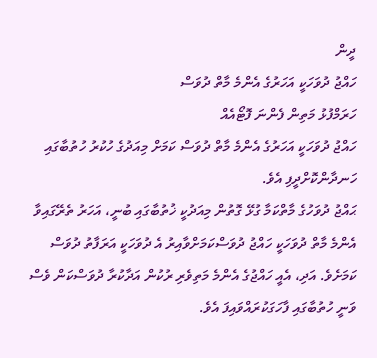ދީން
ހައްޖު ދުވަހަކީ އަހަރުގެ އެންމެ މާތް ދުވަސް
ހަރަމްފުޅު މަތިން ފެންނަ ފޮޓޯއެއް
ހައްޖު ދުވަހަކީ އަހަރުގެ އެންމެ މާތް ދުވަސް ކަމަށް މިއަދުގެ ހުކުރު ހުތުބާގައި ހަނދާންކޮށްދީފި އެވެ.
ޙައްޖު ދުވަހުގެ މާތްކަމާ ގުޅޭ ގޮތުން މިއަދުކީ ޚުތުބާގައި ބުނީ، އަހަރު ތެރޭގައިވާ އެންމެ މާތް ދުވަހަކީ ހައްޖު ދުވަސްކަމަށްވާއިރު އެ ދުވަހަކީ އަރަފާތު ދުވަސް ކަމަށެވެ. އަދި، އެއީ ހައްޖުގެ އެންމެ މަތިވެރި ރުކުން އަދާކުރާ ދުވަސްކަން ވެސް ވަނީ ހުތުބާގައި ފާހަގަކުރައްވައިފަ އެވެ.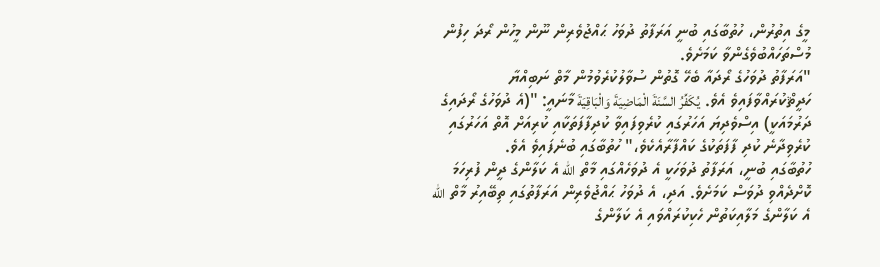މީގެ އިތުރުން، ހުތުބާގައި ބުނީ އަރަފާތު ދުވަހު ޙައްޖުވެރިން ނޫން މީހުން ރޯދަ ހިފުން މުސްތަހައްބުވެގެންވާ ކަމަށެވެ.
"އަރަފާތު ދުވަހުގެ ރޯދައާ ބެހޭ ގޮތުން ސުވާލުކުރެވުމުން މާތް ނަބިއްޔާ ހަދީޘްކުރައްވާފައިވެ އެވެ. يُكَفِّرُ السَّنَةَ الْمَاضِيَةَ وَالْبَاقِيَةَ މާނައީ: "(އެ ދުވަހުގެ ރޯދައިގެ ދަރުމައަކީ) އިސްވެދިޔަ އަހަރުގައި ކުރެވިފައިވާ ކުދިފާފަތަކާއި ކުރިއަށް އޮތް އަހަރުގައި ކުރެވިދާނެ ކުދި ފާފަތަކުގެ ކައްފާރާއެކެވެ،" ހުތުބާގައި ބުނެފައިވެ އެވެ.
ހުތުބާގައި ބުނީ، އަރަފާތު ދުވަހަކީ އެ ދުވަހެއްގައި މާތް الله އެ ކަލާންގެ ދީން ފުރިހަމަ ކޮށްދެއްވި ދުވަސް ކަމަށެވެ. އަދި، އެ ދުވަހު ޙައްޖުވެރިން އަރަފާތުގައި ތިބޭއިރު މާތް الله އެ ކަލާންގެ މަލާއިކަތުން ހެކިކުރައްވައި އެ ކަލާންގެ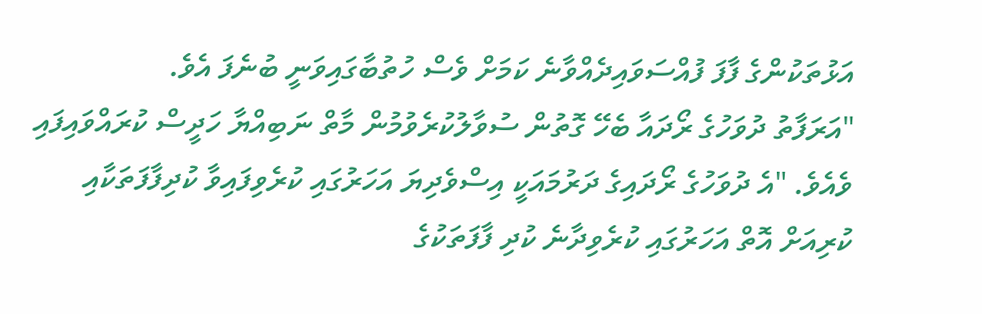އަޅުތަކުންގެ ފާފަ ފުއްސަވައިދެއްވާނެ ކަމަށް ވެސް ހުތުބާގައިވަނީ ބުނެފަ އެވެ.
"އަރަފާތު ދުވަހުގެ ރޯދައާ ބެހޭ ގޮތުން ސުވާލުކުރެވުމުން މާތް ނަބިއްޔާ ހަދީސް ކުރައްވައިފައި ވެއެވެ. "އެ ދުވަހުގެ ރޯދައިގެ ދަރުމައަކީ އިސްވެދިޔަ އަހަރުގައި ކުރެވިފައިވާ ކުދިފާފަތަކާއި ކުރިއަށް އޮތް އަހަރުގައި ކުރެވިދާނެ ކުދި ފާފަތަކުގެ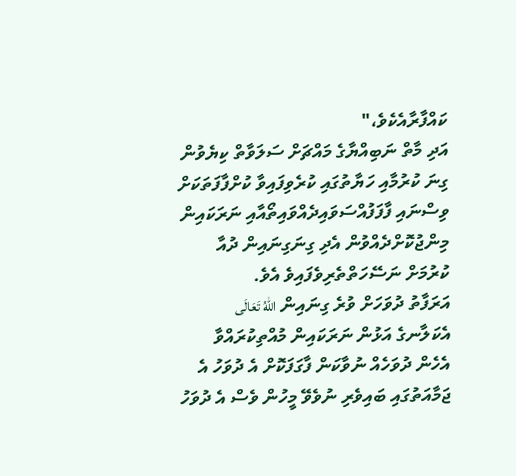ކައްފާރާއެކެވެ،"
އަދި މާތް ނަބިއްޔާގެ މައްޗަށް ސަލަވާތް ކިޔެވުން ގިނަ ކުރުމާއި ހަޔާތުގައި ކުރެވިފައިވާ ކުށްފާފަތަކަށް ވިސްނައި ފާފަފުއްސަވައިދެއްވައިތޯއާއި ނަރަކައިން މިންޖުކޮށްދެއްވުން އެދި ގިނަގިނައިން ދުއާ ކުރުމަށް ނަސޭހަތްތެރިވެފައިވެ އެވެ.
އަރަފާތު ދުވަހަށް ވުރެ ގިނައިން اللهُ تَعَالَى އެކަލާނގެ އަޅުން ނަރަކައިން މުއްތިކުރައްވާ އެހެން ދުވަހެއް ނުވާކަން ފާގަފަކޮށް އެ ދުވަހު އެ ޖަމާއަތުގައި ބައިވެރި ނުވެވޭ މީހުން ވެސް އެ ދުވަހު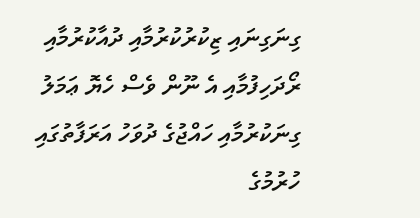ގިނަގިނައި ޒިކުރުކުރުމާއި ދުއާކުރުމާއި ރޯދަހިފުމާއި އެ ނޫން ވެސް ހެޔޮ ޢަމަލު ގިނަކުރުމާއި ހައްޖުގެ ދުވަހު އަރަފާތުގައި ހުރުމުގެ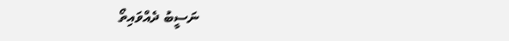ނަސީބު ދެއްވައިތޯ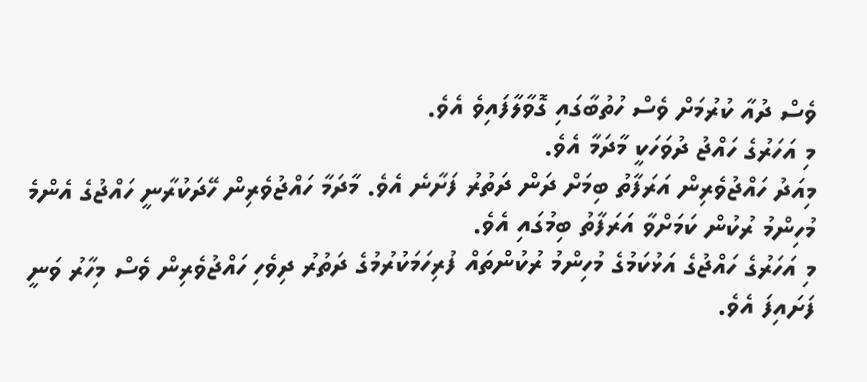ވެސް ދުއާ ކުރުމަށް ވެސް ހުތުބާގައި ގޮވާލާފައިވެ އެވެ.
މި އަހަރުގެ ހައްޖު ދުވަހަކީ މާދަމާ އެވެ.
މިއަދު ހައްޖުވެރިން އަރަފާތު ބިމަށް ދަން ދަތުރު ފަށާނެ އެވެ. މާދަމާ ހައްޖުވެރިން ހޭދަކުރާނީ ހައްޖުގެ އެންމެ މުހިންމު ރުކުން ކަމަށްވާ އަރަފާތު ބިމުގައި އެވެ.
މި އަހަރުގެ ހައްޖުގެ އަޅުކަމުގެ މުހިންމު ރުކުންތައް ފުރިހަމަކުރުމުގެ ދަތުރު ދިވެހި ހައްޖުވެރިން ވެސް މިހާރު ވަނީ ފަށައިފަ އެވެ.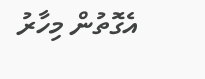އެގޮތުން މިހާރު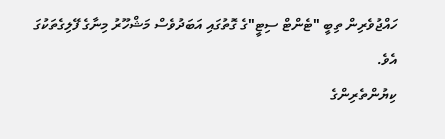ހައްޖުވެރިން ތިބީ "ޓެންޓް ސިޓީ"ގެ ގޮތުގައި އަބަދުވެސް މަޝްހޫރު މިނާގެ ފޭލިގެތަކުގަ އެވެ.
ކިޔުންތެރިންގެ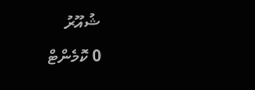ޝުއޫރު
0 ކޮމެންޓް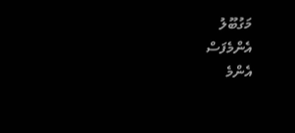މަގުބޫލު
އެންމެފަސް
އެންމެ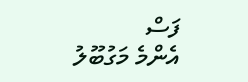ފަސް
އެންމެ މަގުބޫލު